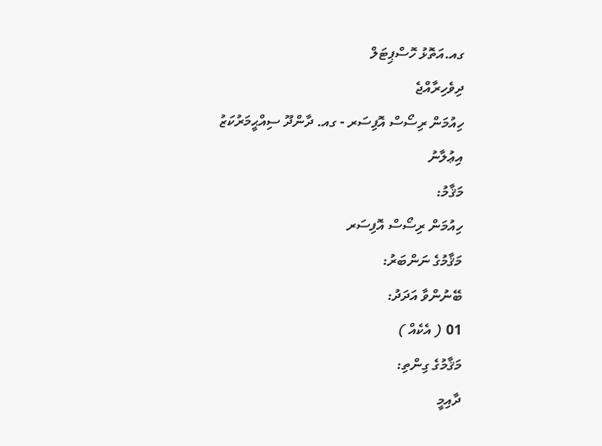ގއ.އަތޮޅު ހޮސްޕިޓަލް
ދިވެހިރާއްޖެ
ހިއުމަން ރިސޯސް އޮފިސަރ - ގއ. ދާންދޫ ސިއްޙީމަރުކަޒު
އިޢުލާނު
މަޤާމު:
ހިއުމަން ރިސޯސް އޮފިސަރ
މަޤާމުގެ ނަންބަރު:
ބޭނުންވާ އަދަދު:
01 ( އެކެއް )
މަޤާމުގެ ގިންތި:
ދާއިމީ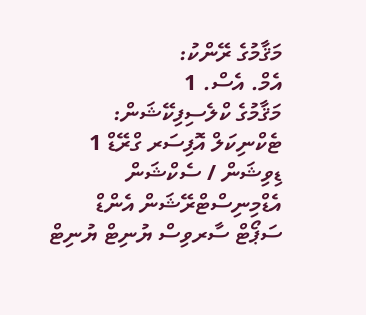މަޤާމުގެ ރޭންކު:
އެމް. އެސް. 1
މަޤާމުގެ ކްލެސިފިކޭޝަން:
ޓެކްނިކަލް އޮފިސަރ ގްރޭޑް 1
ޑިވިޝަން / ސެކްޝަން
އެޑްމިނިސްޓްރޭޝަން އެންޑް ސަޕޯޓް ސާރވިސް ޔުނިޓް ޔުނިޓް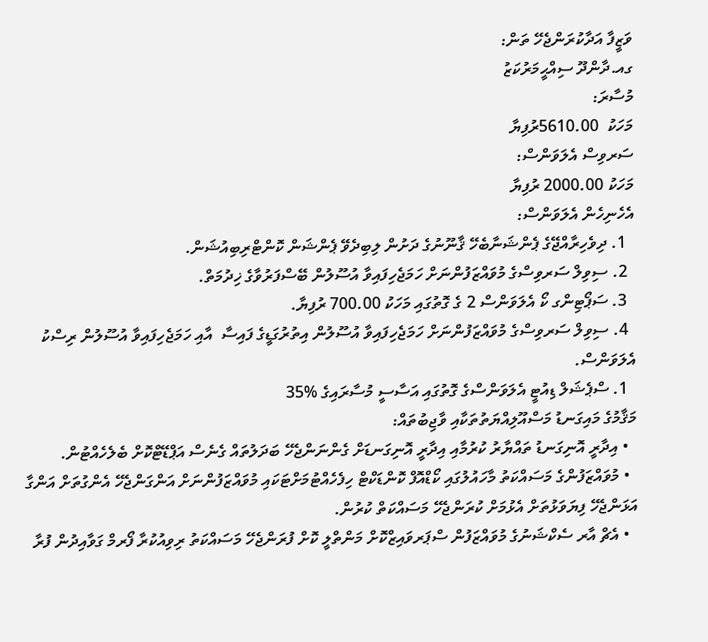ވަޒީފާ އަދާކުރަންޖެހޭ ތަން:
ގއ.ދާންދޫ ސިއްޙީމަރުކަޒު
މުސާރަ:
މަހަކު  5610.00ރުފިޔާ
ސަރވިސް އެލަވަންސް:
މަހަކު 2000.00 ރުފިޔާ
އެހެނިހެން އެލަވަންސް:
  1. ދިވެހިރާއްޖޭގެ ޕެންޝަނާބެހޭ ޤާނޫނުގެ ދަށުން ލިބިދެވޭ ޕެންޝަން ކޮންޓްރިބިއުޝަން.
  2. ސިވިލް ސަރވިސްގެ މުވައްޒަފުންނަށް ހަމަޖެހިފައިވާ އުސޫލުން ބޭސްފަރުވާގެ ޚިދުމަތް.
  3. ސަޕޯޓިންގ ކޯ އެލަވަންސް 2 ގެ ގޮތުގައި މަހަކު 700.00 ރުފިޔާ.
  4. ސިވިލް ސަރވިސްގެ މުވައްޒަފުންނަށް ހަމަޖެހިފައިވާ އުސޫލުން އިތުރުގަޑީގެ ފައިސާ  އާއި ހަމަޖެހިފައިވާ އުސޫލުން ރިސްކު އެލަވަންސް.
  1. ސްޕެޝަލް ޑިއުޓީ އެލަވަންސްގެ ގޮތުގައި އަސާސީ މުސާރައިގެ %35
މަޤާމުގެ މައިގަނޑު މަސްއޫލިއްޔަތުތަކާއި ވާޖިބުތައް:
  • އިދާރީ އޮނިގަނޑު ތައްޔާރު ކުރުމާއި އިދާރީ އޮނިގަނޑަށް ގެންނަންޖެހޭ ބަދަލުތައް ގެނެސް އަޕްޑޭޓްކޮށް ބެލެހެއްޓުން.
  • މުވައްޒަފުންގެ މަސައްކަތު މާހައުލުގައި ކޯޑްއޮފް ކޮންޑަކްޓް ހިފެހެއްޓުމަށްޓަކައި މުވައްޒަފުންނަށް އަންގަންޖެހޭ އެންގުތަށް އަންގާ އަޅަންޖެހޭ ފިޔަވަޅުތަށް އެޅުމަށް ކުރަންޖެހޭ މަސައްކަތް ކުރުން.
  • އެޗް އާރ ސެކްޝަނުގެ މުވައްޒަފުން ސްޕަރވައިޒްކޮށް މަންތްލީ ކޮށް ފުރަންޖެހޭ މަސައްކަތު ރިވިއުކުރާ ފޯރމް ގަވާއިދުން ފުރާ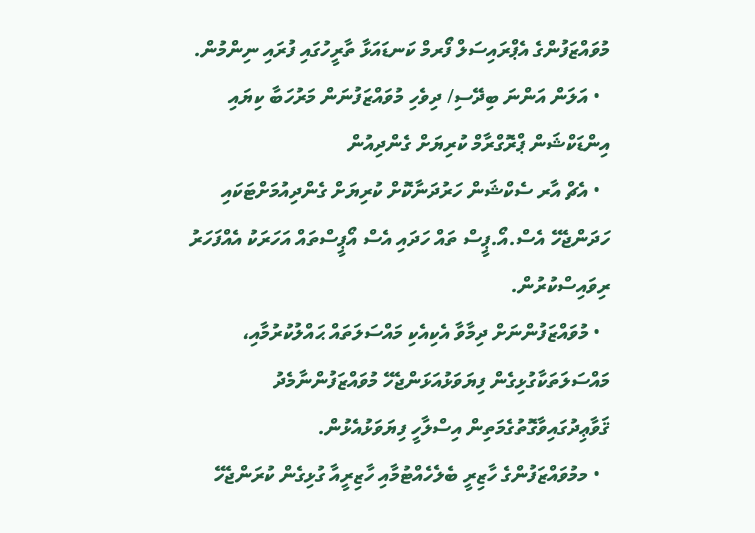މުވައްޒަފުންގެ އެޕްރައިސަލް ފޯރމް ކަނޑައަޅާ ތާރީހުގައި ފުރައި ނިންމުން.
  • އަލަން އަންނަ ބިދޭސި/ ދިވެހި މުވައްޒަފުނަން މަރުހަބާ ކިޔައި އިންޑަކްޝަން ޕްރޮގްރާމް ކުރިޔަށް ގެންދިއުން
  • އެޗް އާރ ސެކްޝަން ހަރުދަނާކޮށް ކުރިޔަށް ގެންދިއުމަށްޓަކައި ހަދަންޖެހޭ އެސް.އޯ.ޕީސް ތައް ހަދައި އެސް އޯޕީސްތައް އަހަރަކު އެއްފަހަރު ރިވައިސްކުރުން.
  • މުވައްޒަފުންނަށް ދިމާވާ އެކިއެކި މައްސަލަތައް ޙައްލުކުރުމާއި، މައްސަލަތަކާގުޅިގެން ފިޔަވަޅުއަޅަންޖެހޭ މުވައްޒަފުންނާމެދު ޤަވާޢިދުގައިވާގޮތުގެމަތިން އިސްލާހީ ފިޔަވަޅުއެޅުން.
  • މމުވައްޒަފުންގެ ހާޒިރީ ބެލެހެއްޓުމާއި ހާޒިރީއާ ގުޅިގެން ކުރަންޖެހޭ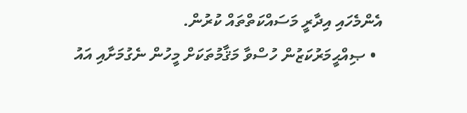އެންމެހައި އިދާރީ މަސައްކަތްތައް ކުރުން.
  • ޞިއްޙީމަރުކަޒުން ހުސްވާ މަޤާމުތަކަށް މީހުން ނެގުމަށާއި އައު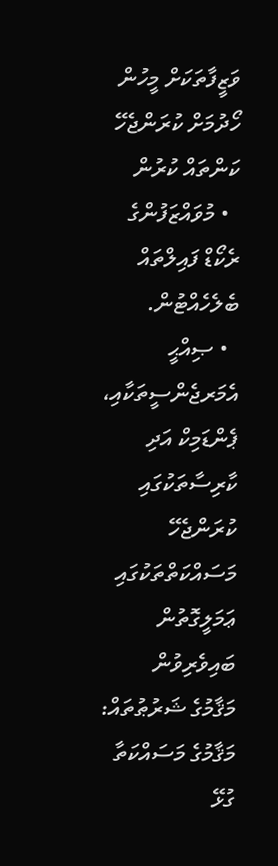ވަޒީފާތަކަށް މީހުން ހޯދުމަށް ކުރަންޖެހޭ ކަންތައް ކުރުން
  • މުވައްޒަފުންގެ ރެކޯޑް ފައިލްތައް ބެލެހެއްޓުން.
  • ޞިއްޙީ އެމަރޖެންސީތަކާއި، ޕެންޑަމިކް އަދި ކާރިސާތަކުގައި ކުރަންޖެހޭ މަސައްކަތްތަކުގައި ޢަމަލީގޮތުން ބައިވެރިވުން
މަޤާމުގެ ޝަރުޠުތައް:
މަޤާމުގެ މަސައްކަތާ ގުޅޭ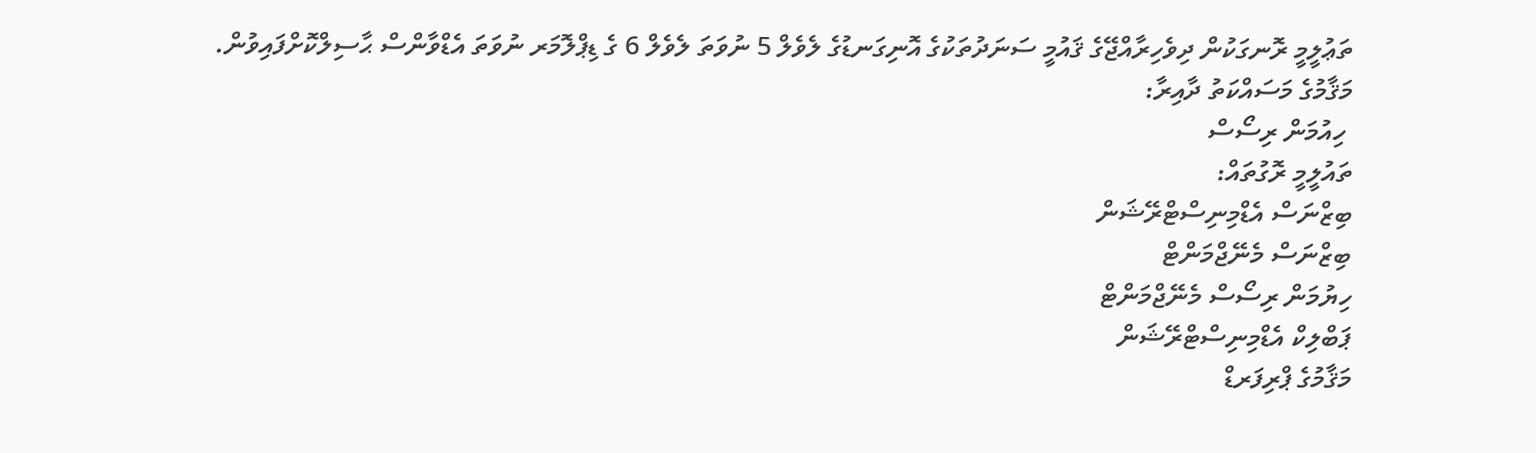ތަޢުލީމީ ރޮނގަކުން ދިވެހިރާއްޖޭގެ ޤައުމީ ސަނަދުތަކުގެ އޮނިގަނޑުގެ ލެވެލް 5 ނުވަތަ ލެވެލް 6 ގެ ޑިޕްލޮމަރ ނުވަތަ އެޑްވާންސް ޙާސިލްކޮށްފައިވުން.
މަޤާމުގެ މަސައްކަތު ދާއިރާ:
 ހިއުމަން ރިސޯސް
ތައުލީމީ ރޮގުތައް:
ބިޒްނަސް އެޑްމިނިސްޓްރޭޝަން
ބިޒްނަސް މެނޭޖްމަންޓް
ހިޔުމަން ރިސޯސް މެނޭޖްމަންޓް
ޕަބްލިކް އެޑްމިނިސްޓްރޭޝަން
މަޤާމުގެ ޕްރިފަރޑް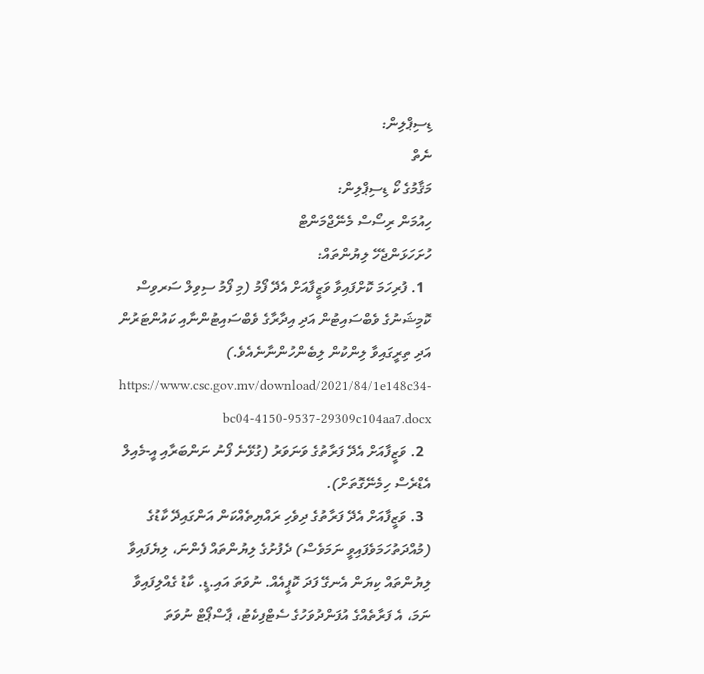ޑިސިޕްލިން:
ނެތް
މަޤާމުގެ ކޯ ޑިސިޕްލިން:
ހިއުމަން ރިސޯސް މެނޭޖްމަންޓް
ހުށަހަޅަންޖެހޭ ލިޔުންތައް:
  1. ފުރިހަމަ ކޮށްފައިވާ ވަޒީފާއަށް އެދޭ ފޯމު (މި ފޯމު ސިވިލް ސަރވިސް ކޮމިޝަނުގެ ވެބްސައިޓުން އަދި އިދާރާގެ ވެބްސައިޓުންނާއި ކައުންޓަރުން އަދި ތިރީގައިވާ ލިންކުން ލިބެންހުންނާނެއެވެ.)  https://www.csc.gov.mv/download/2021/84/1e148c34-bc04-4150-9537-29309c104aa7.docx
  2. ވަޒީފާއަށް އެދޭ ފަރާތުގެ ވަނަވަރު (ގުޅޭނެ ފޯނު ނަންބަރާއި އީ-މެއިލް އެޑްރެސް ހިމެނޭގޮތަށް).
  3. ވަޒީފާއަށް އެދޭ ފަރާތުގެ ދިވެހި ރައްޔިތެއްކަން އަންގައިދޭ ކާޑުގެ (މުއްދަތުހަމަވެފައިވީ ނަމަވެސް) ދެފުށުގެ ލިޔުންތައް ފެންނަ، ލިޔެފައިވާ ލިޔުންތައް ކިޔަން އެނގޭ ފަދަ ކޮޕީއެއް. ނުވަތަ އައި.ޑީ. ކާޑު ގެއްލިފައިވާ ނަމަ، އެ ފަރާތެއްގެ އުފަންދުވަހުގެ ސެޓްފިކެޓު، ޕާސްޕޯޓް ނުވަތަ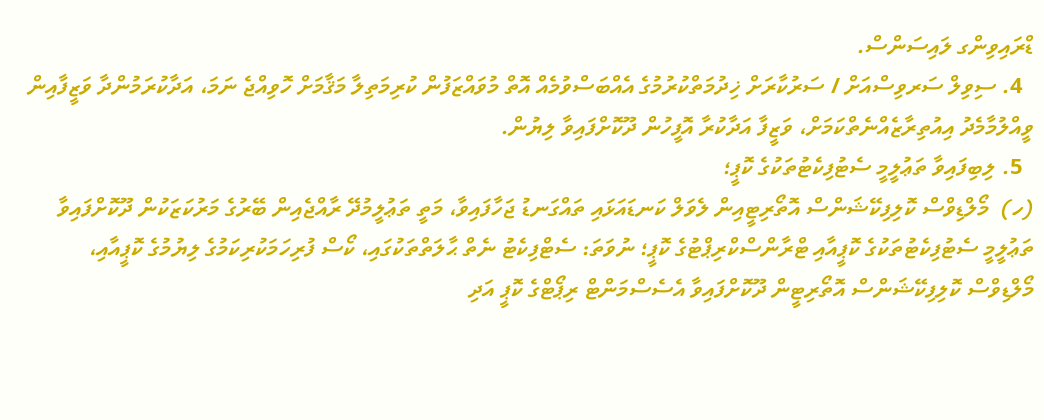ޑްރައިވިންގ ލައިސަންސް.
  4. ސިވިލް ސަރވިސްއަށް / ސަރުކާރަށް ޚިދުމަތްކުރުމުގެ އެއްބަސްވުމެއް އޮތް މުވައްޒަފުން ކުރިމަތިލާ މަޤާމަށް ހޮވިއްޖެ ނަމަ، އަދާކުރަމުންދާ ވަޒީފާއިން ވީއްލުމާމެދު އިއުތިރާޒެއްނެތްކަމަށް، ވަޒީފާ އަދާކުރާ އޮފީހުން ދޫކޮށްފައިވާ ލިޔުން.
  5. ލިބިފައިވާ ތަޢުލީމީ ސެޓުފިކެޓުތަކުގެ ކޮޕީ؛
(ހ)  މޯލްޑިވްސް ކޮލިފިކޭޝަންސް އޮތޯރިޓީއިން ލެވަލް ކަނޑައަޅައި ތައްގަނޑު ޖަހާފައިވާ، މަތީ ތަޢުލީމުދޭ ރާއްޖެއިން ބޭރުގެ މަރުކަޒަކުން ދޫކޮށްފައިވާ ތަޢުލީމީ ސެޓުފިކެޓުތަކުގެ ކޮޕީއާއި ޓްރާންސްކްރިޕްޓުގެ ކޮޕީ؛ ނުވަތަ: ސެޓްފިކެޓު ނެތް ޙާލަތްތަކުގައި، ކޯސް ފުރިހަމަކުރިކަމުގެ ލިޔުމުގެ ކޮޕީއާއި، މޯލްޑިވްސް ކޮލިފިކޭޝަންސް އޮތޯރިޓީން ދޫކޮށްފައިވާ އެސެސްމަންޓް ރިޕޯޓްގެ ކޮޕީ އަދި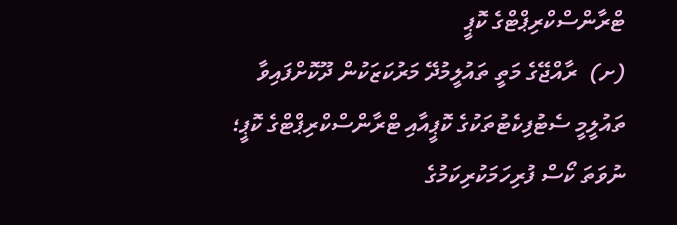ޓްރާންސްކްރިޕްޓްގެ ކޮޕީ
(ށ)  ރާއްޖޭގެ މަތީ ތައުލީމުދޭ މަރުކަޒަކުން ދޫކޮށްފައިވާ ތައުލީމީ ސެޓުފިކެޓުތަކުގެ ކޮޕީއާއި ޓްރާންސްކްރިޕްޓްގެ ކޮޕީ؛ ނުވަތަ ކޯސް ފުރިހަމަކުރިކަމުގެ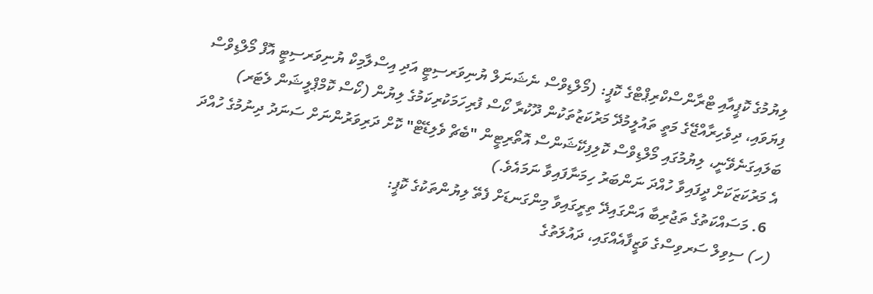ލިޔުމުގެ ކޮޕީއާއި ޓްރާންސްކްރިޕްޓްގެ ކޮޕީ: (މޯލްޑިވްސް ނެޝަނަލް ޔުނިވަރސިޓީ އަދި އިސްލާމިކް ޔުނިވަރސިޓީ އޮފް މޯލްޑިވްސް ފިޔަވައި، ދިވެހިރާއްޖޭގެ މަތީ ތައުލީމުދޭ މަރުކަޒުތަކުން ދޫކުރާ ކޯސް ފުރިހަމަކުރިކަމުގެ ލިޔުން (ކޯސް ކޮމްޕްލީޝަން ލެޓަރ) ބަލައިގަނެވޭނީ، ލިޔުމުގައި މޯލްޑިވްސް ކޮލިފިކޭޝަންސް އޮތޯރިޓީން "ބެޗް ވެލިޑޭޓް" ކޮށް ދަރިވަރުންނަށް ސަނަދު ދިނުމުގެ ހުއްދަ އެ މަރުކަޒަކަށް ދީފައިވާ ހުއްދަ ނަންބަރު ހިމަނާފައިވާ ނަމައެވެ.)
  6. މަސައްކަތުގެ ތަޖުރިބާ އަންގައިދޭ ތިރީގައިވާ މިންގަނޑަށް ފެތޭ ލިޔުންތަކުގެ ކޮޕީ:
(ހ) ސިވިލް ސަރވިސްގެ ވަޒީފާއެއްގައި، ދައުލަތުގެ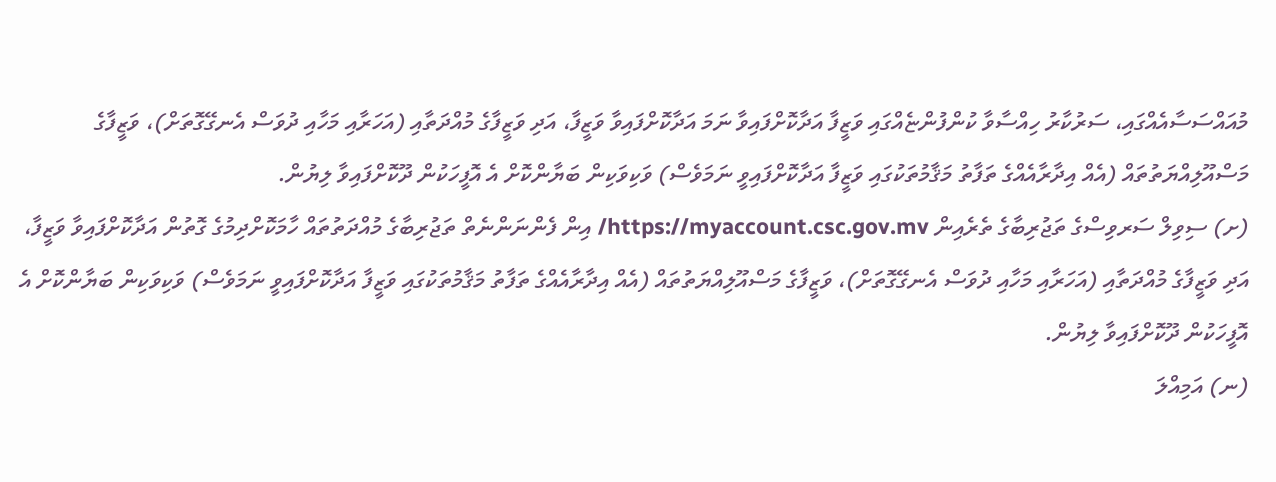މުއައްސަސާއެއްގައި، ސަރުކާރު ހިއްސާވާ ކުންފުންޏެއްގައި ވަޒީފާ އަދާކޮށްފައިވާ ނަމަ އަދާކޮށްފައިވާ ވަޒީފާ، އަދި ވަޒީފާގެ މުއްދަތާއި (އަހަރާއި މަހާއި ދުވަސް އެނގޭގޮތަށް)، ވަޒީފާގެ މަސްއޫލިއްޔަތުތައް (އެއް އިދާރާއެއްގެ ތަފާތު މަޤާމުތަކުގައި ވަޒީފާ އަދާކޮށްފައިވީ ނަމަވެސް) ވަކިވަކިން ބަޔާންކޮށް އެ އޮފީހަކުން ދޫކޮށްފައިވާ ލިޔުން.
(ށ) ސިވިލް ސަރވިސްގެ ތަޖުރިބާގެ ތެރެއިން https://myaccount.csc.gov.mv/ އިން ފެންނަންނެތް ތަޖުރިބާގެ މުއްދަތުތައް ހާމަކޮށްދިމުގެ ގޮތުން އަދާކޮށްފައިވާ ވަޒީފާ، އަދި ވަޒީފާގެ މުއްދަތާއި (އަހަރާއި މަހާއި ދުވަސް އެނގޭގޮތަށް)، ވަޒީފާގެ މަސްއޫލިއްޔަތުތައް (އެއް އިދާރާއެއްގެ ތަފާތު މަޤާމުތަކުގައި ވަޒީފާ އަދާކޮށްފައިވީ ނަމަވެސް) ވަކިވަކިން ބަޔާންކޮށް އެ އޮފީހަކުން ދޫކޮށްފައިވާ ލިޔުން.
(ނ) އަމިއްލަ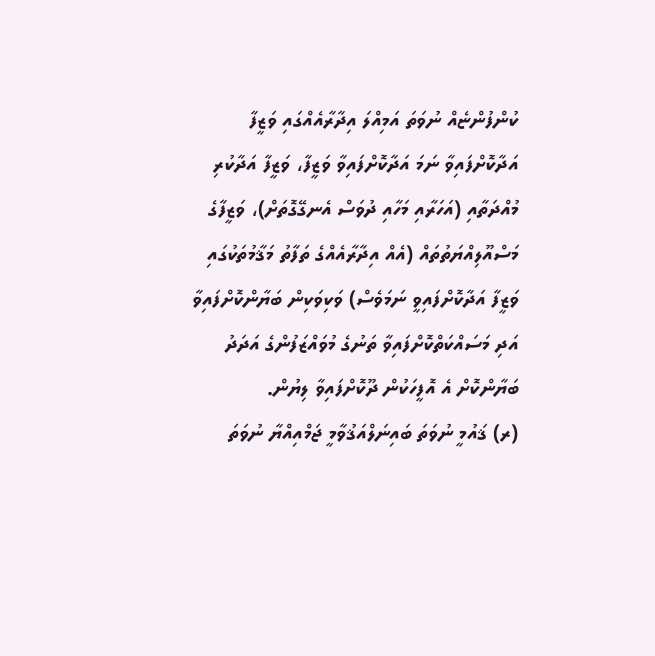ކުންފުންޏެއް ނުވަތަ އަމިއްލަ އިދާރާއެއްގައި ވަޒީފާ އަދާކޮށްފައިވާ ނަމަ އަދާކޮށްފައިވާ ވަޒީފާ، ވަޒީފާ އަދާކުރި މުއްދަތާއި (އަހަރާއި މަހާއި ދުވަސް އެނގޭގޮތަށް)، ވަޒީފާގެ މަސްއޫލިއްޔަތުތައް (އެއް އިދާރާއެއްގެ ތަފާތު މަޤާމުތަކުގައި ވަޒީފާ އަދާކޮށްފައިވީ ނަމަވެސް) ވަކިވަކިން ބަޔާންކޮށްފައިވާ އަދި މަސައްކަތްކޮށްފައިވާ ތަނުގެ މުވައްޒަފުންގެ އަދަދު ބަޔާންކޮށް އެ އޮފީހަކުން ދޫކޮށްފައިވާ ލިޔުން.
(ރ) ޤައުމީ ނުވަތަ ބައިނަލްއަޤުވާމީ ޖަމްއިއްޔާ ނުވަތަ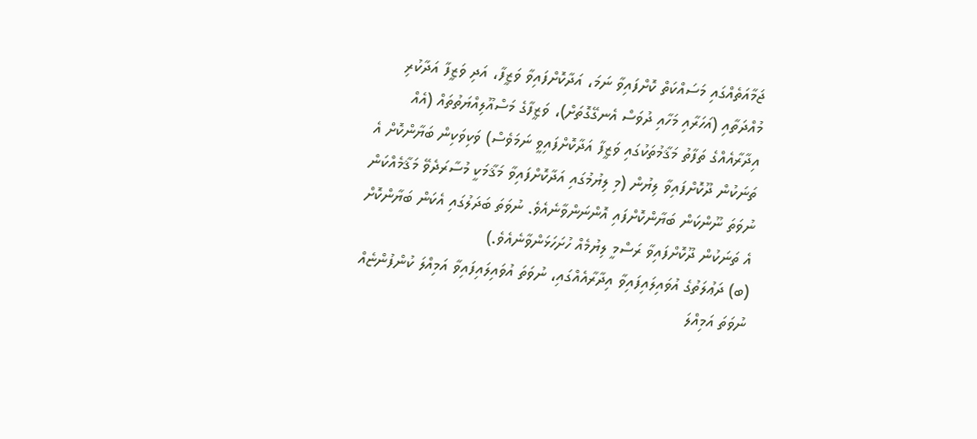ޖަމާއަތެއްގައި މަސައްކަތް ކޮށްފައިވާ ނަމަ، އަދާކޮށްފައިވާ ވަޒީފާ، އަދި ވަޒީފާ އަދާކުރި މުއްދަތާއި (އަހަރާއި މަހާއި ދުވަސް އެނގޭގޮތަށް)، ވަޒީފާގެ މަސްއޫލިއްޔަތުތައް (އެއް އިދާރާއެއްގެ ތަފާތު މަޤާމުތަކުގައި ވަޒީފާ އަދާކޮށްފައިވީ ނަމަވެސް) ވަކިވަކިން ބަޔާންކޮށް އެ ތަނަކުން ދޫކޮށްފައިވާ ލިޔުން (މި ލިޔުމުގައި އަދާކޮށްފައިވާ މަޤާމަކީ މުސާރަދެވޭ މަޤާމެއްކަން ނުވަތަ ނޫންކަން ބަޔާންކޮށްފައި އޮންނަންވާނެއެވެ. ނުވަތަ ބަދަލުގައި އެކަން ބަޔާންކޮށް އެ ތަނަކުން ދޫކޮށްފައިވާ ރަސްމީ ލިޔުމެއް ހުށަހަޅަންވާނެއެވެ.)
(ބ) ދަޢުލަތުގެ އުވައިލައިފައިވާ އިދާރާއެއްގައި، ނުވަތަ އުވައިލައިފައިވާ އަމިއްލަ ކުންފުންޏެއް ނުވަތަ އަމިއްލަ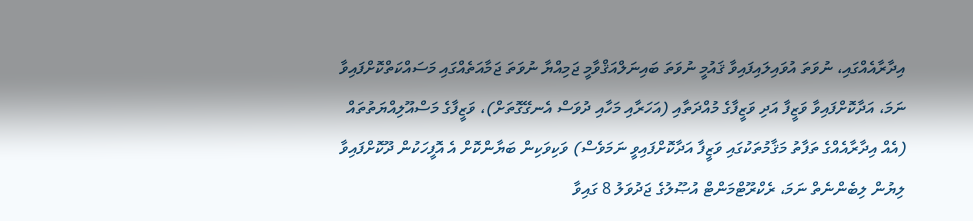އިދާރާއެއްގައި، ނުވަތަ އުވައިލައިފައިވާ ޤައުމީ ނުވަތަ ބައިނަލްއަޤްވާމީ ޖަމިއްޔާ ނުވަތަ ޖަމާއަތެއްގައި މަސައްކަތްކޮށްފައިވާ ނަމަ، އަދާކޮށްފައިވާ ވަޒީފާ އަދި ވަޒީފާގެ މުއްދަތާއި (އަހަރާއި މަހާއި ދުވަސް އެނގޭގޮތަށް)، ވަޒީފާގެ މަސްއޫލިއްޔަތުތައް (އެއް އިދާރާއެއްގެ ތަފާތު މަޤާމުތަކުގައި ވަޒީފާ އަދާކޮށްފައިވީ ނަމަވެސް) ވަކިވަކިން ބަޔާންކޮށް އެ އޮފީހަކުން ދޫކޮށްފައިވާ ލިޔުން ލިބެންނެތް ނަމަ، ރެކްރޫޓްމަންޓް އުޞޫލުގެ ޖަދުވަލު 8 ގައިވާ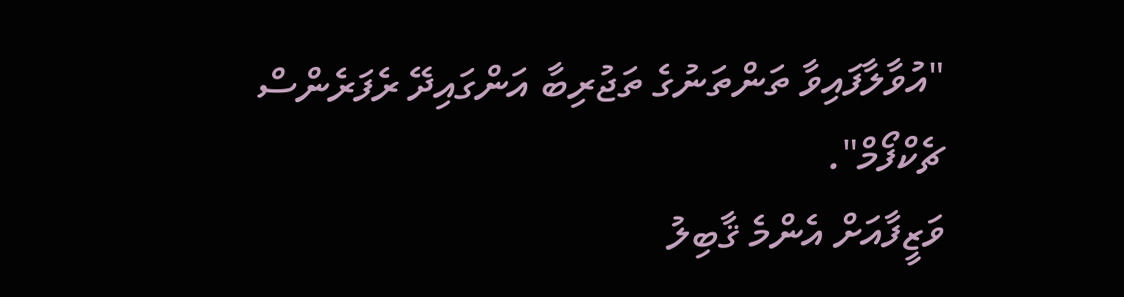"އުވާލާފައިވާ ތަންތަނުގެ ތަޖުރިބާ އަންގައިދޭ ރެފަރެންސް ޗެކްފޯމް".
ވަޒީފާއަށް އެންމެ ޤާބިލު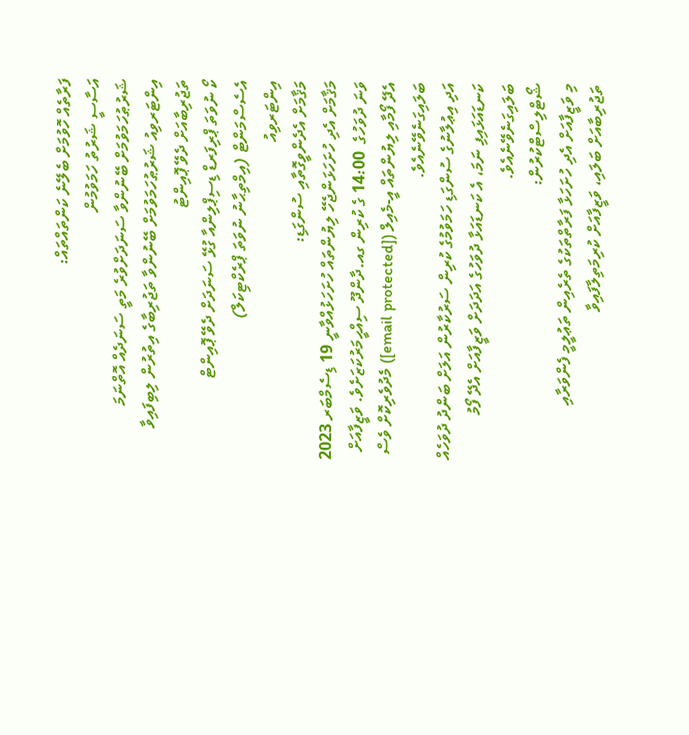ފަރާތެއް ހޮވުމަށް ބެލޭނެ ކަންތައްތައް:
އަސާސީ ޝަރުތު ހަމަވުމުން
ޝަރުޠުހަމަވުމަށް ބޭނުންވާ ސަނަދަށްވުރެ މަތީ ސަނަދެއް އޮތްނަމަ
އިންޓަރވިއު ޝަރުޠުހަމަވުމަށް ބޭނުންވާ ތަޖުރިބާގެ އިތުރުން ލިބިފައިވާ ތަޖުރިބާއަށް ދެވޭ ޕޮއިންޓު
ކޯ ނުވަތަ ޕްރިފަރޑް ޑިސިޕްލިންއާ ގުޅޭ ސަނަދަށް ދެވޭ ޕޮއިންޓް
އެސެސްމަންޓް (އިމްތިޙާނު ނުވަތަ ޕްރެކްޓިކަލް)
އިންޓަރވިއު
މަޤާމަށް އެދެންވީގޮތާއި ސުންގަޑި:
މަޤާމަށް އެދި ހުށަހަޅަންޖެހޭ ލިޔުންތައް ހުށަހަޅުއްވާނީ 19 ޑިސެމްބަރ 2023 ވަނަ ދުވަހުގެ  14:00 ގެ ކުރިން ގއ.ދާންދޫ ސިއްޙީމަރުކަޒަށެވެ. ވަޒީފާއަށް އެދޭ ފޯމާއި ލިޔުންތައް އީ-މެއިލް ([email protected]) މެދުވެރިކޮށް ވެސް ބަލައިގަނެވޭނެއެވެ.
އަދި އިޢުލާނުގެ ސުންގަޑި ހަމަވުމުގެ ކުރިން ސަރުކާރުން އަލަށް ބަންދު ދުވަހެއް ކަނޑައަޅައިފި ނަމަ، އެ ކަނޑައަޅާ ދުވަހުގެ އަދަދަށް ވަޒީފާއަށް އެދޭ ފޯމު ބަލައިގަނެވޭނެއެވެ.
ޝޯޓްލިސްޓްކުރުން:
މި ވަޒީފާއަށް އެދި ހުށަހަޅާ ފަރާތްތަކުގެ ތެރެއިން ތަޢުލީމީ ފެންވަރާއި ތަޖުރިބާއަށް ބަލައި، ވަޒީފާއަށް ކުރިމަތިލާފައިވާ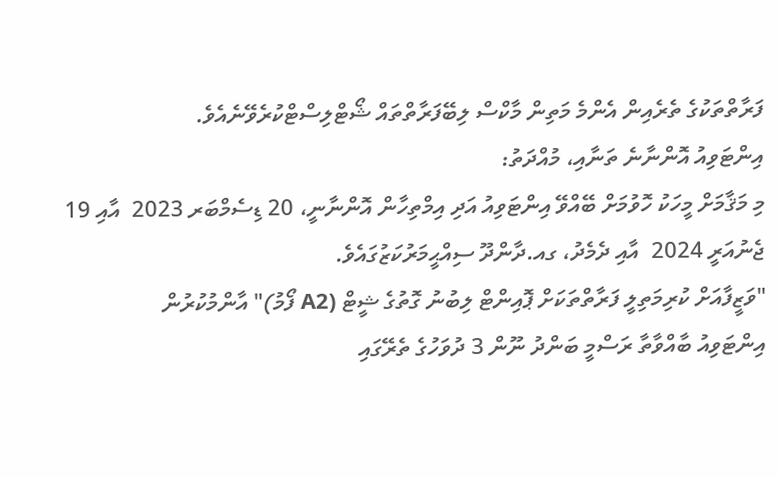ފަރާތްތަކުގެ ތެރެއިން އެންމެ މަތިން މާކްސް ލިބޭފަރާތްތައް ޝޯޓްލިސްޓްކުރެވޭނެއެވެ.
އިންޓަވިއު އޮންނާނެ ތަނާއި، މުއްދަތު:
މި މަޤާމަށް މީހަކު ހޮވުމަށް ބޭއްވޭ އިންޓަވިއު އަދި އިމްތިހާން އޮންނާނީ، 20 ޑިސެމްބަރ 2023  އާއި 19 ޖެނުއަރީ 2024  އާއި ދެމެދު، ގއ.ދާންދޫ ސިއްޙީމަރުކަޒުގައެވެ.
"ވަޒީފާއަށް ކުރިމަތިލީ ފަރާތްތަކަށް ޕޮއިންޓް ލިބުނު ގޮތުގެ ޝީޓް (A2 ފޯމު)" އާންމުކުރުން
އިންޓަވިއު ބާއްވާތާ ރަސްމީ ބަންދު ނޫން 3 ދުވަހުގެ ތެރޭގައި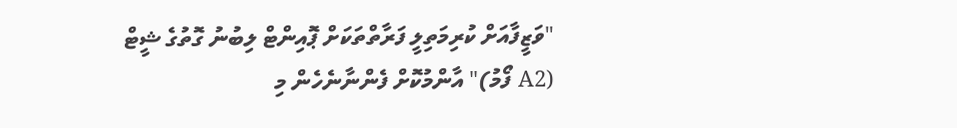"ވަޒީފާއަށް ކުރިމަތިލީ ފަރާތްތަކަށް ޕޮއިންޓް ލިބުނު ގޮތުގެ ޝީޓް (A2 ފޯމު)" އާންމުކޮށް ފެންނާނެހެން މި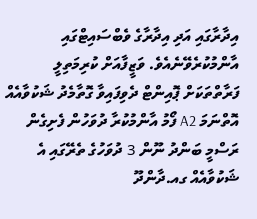އިދާރާގައި އަދި އިދާރާގެ ވެބްސައިޓްގައި އާންމުކުރެވޭނެއެވެ. ވަޒީފާއަށް ކުރިމަތިލީ ފަރާތްތަކަށް ޕޮއިންޓް ދެވިފައިވާ ގޮތާމެދު ޝަކުވާއެއް އޮތްނަމަ A2 ފޯމު އާންމުކުރާ ދުވަހުން ފެށިގެން ރަސްމީ ބަންދު ނޫން 3 ދުވަހުގެ ތެރޭގައި އެ ޝަކުވާއެއް ގއ.ދާންދޫ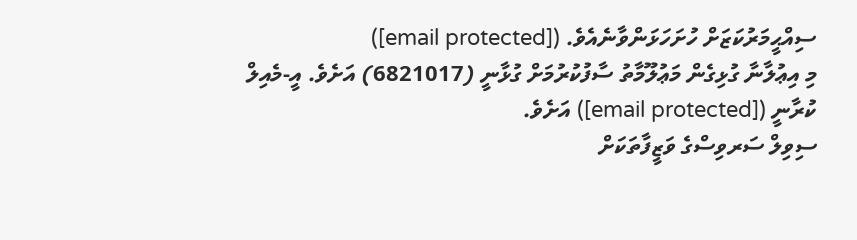ސިއްޙީމަރުކަޒަށް ހުށަހަޅަންވާނެއެވެ. ([email protected])
މި އިޢުލާނާ ގުޅިގެން މަޢުލޫމާތު ސާފުކުރުމަށް ގުޅާނީ (6821017) އަށެވެ. އީ-މެއިލް ކުރާނީ ([email protected]) އަށެވެ.
ސިވިލް ސަރވިސްގެ ވަޒީފާތަކަށް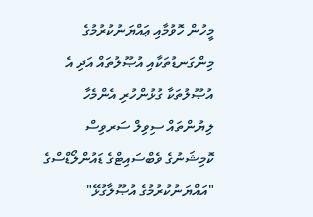މީހުން ހޮވުމާއި ޢައްޔަނުކުރުމުގެ މިންގަނޑުތަކާއި އުޞޫލުތައް އަދި އެ އުޞޫލުތަކާ ގުޅުންހުރި އެންމެހާ ލިޔުންތައް ސިވިލް ސަރވިސް ކޮމިޝަނުގެ ވެބްސައިޓްގެ ޑައުންލޯޑްސްގެ "އައްޔަނުކުރުމުގެ އުޞޫލާގުޅޭ"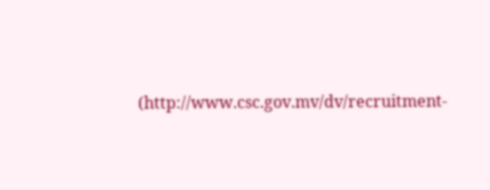(http://www.csc.gov.mv/dv/recruitment-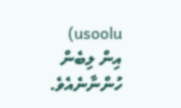usoolu) އިން ލިބެން ހުންނާނެއެވެ.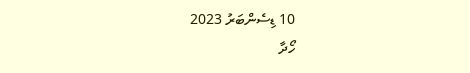10 ޑިސެންބަރު 2023
ހޯދާ